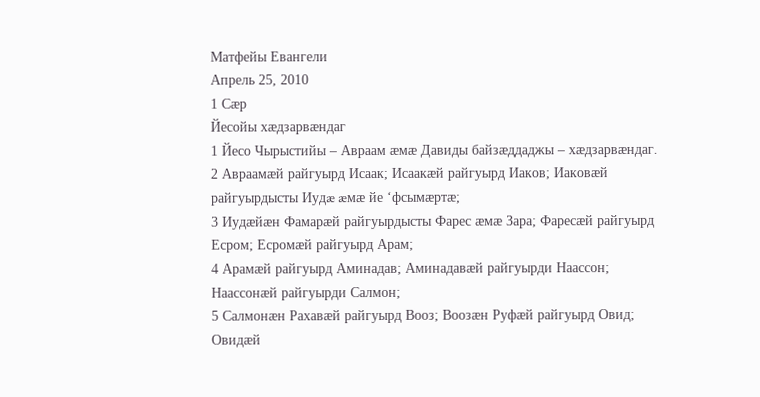Матфейы Евангели
Апрель 25, 2010
1 Сæр
Йесойы хæдзарвæндаг
1 Йесо Чырыстийы – Авраам æмæ Давиды байзæддаджы – хæдзарвæндаг.
2 Авраамæй райгуырд Исаак; Исаакæй райгуырд Иаков; Иаковæй райгуырдысты Иудæ æмæ йе ‘фсымæртæ;
3 Иудæйæн Фамарæй райгуырдысты Фарес æмæ Зара; Фаресæй райгуырд Есром; Есромæй райгуырд Арам;
4 Арамæй райгуырд Аминадав; Аминадавæй райгуырди Наассон; Наассонæй райгуырди Салмон;
5 Салмонæн Рахавæй райгуырд Вооз; Воозæн Руфæй райгуырд Овид; Овидæй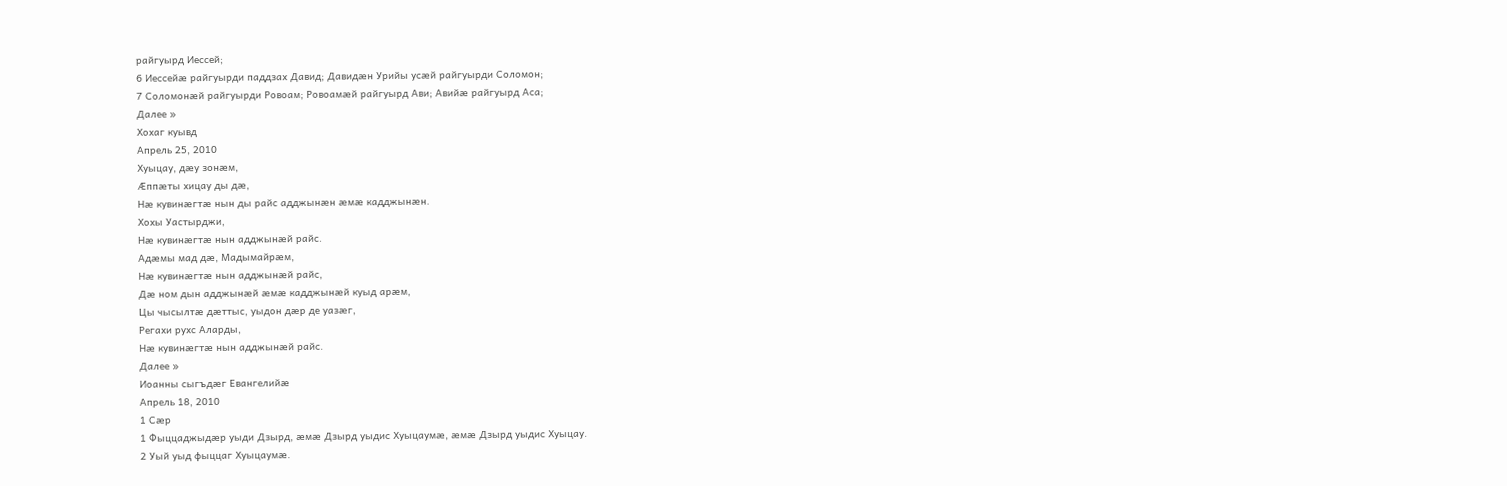райгуырд Иессей;
6 Иессейæ райгуырди паддзах Давид; Давидæн Урийы усæй райгуырди Соломон;
7 Соломонæй райгуырди Ровоам; Ровоамæй райгуырд Ави; Авийæ райгуырд Аса;
Далее »
Хохаг куывд
Апрель 25, 2010
Хуыцау, дæу зонæм,
Æппæты хицау ды дæ,
Нæ кувинæгтæ нын ды райс адджынæн æмæ кадджынæн.
Хохы Уастырджи,
Нæ кувинæгтæ нын адджынæй райс.
Адæмы мад дæ, Мадымайрæм,
Нæ кувинæгтæ нын адджынæй райс,
Дæ ном дын адджынæй æмæ кадджынæй куыд арæм,
Цы чысылтæ дæттыс, уыдон дæр де уазæг,
Регахи рухс Аларды,
Нæ кувинæгтæ нын адджынæй райс.
Далее »
Иоанны сыгъдæг Евангелийæ
Апрель 18, 2010
1 Сæр
1 Фыццаджыдæр уыди Дзырд, æмæ Дзырд уыдис Хуыцаумæ, æмæ Дзырд уыдис Хуыцау.
2 Уый уыд фыццаг Хуыцаумæ.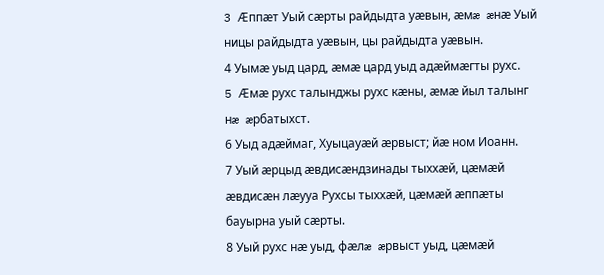3 Æппæт Уый сæрты райдыдта уæвын, æмæ æнæ Уый ницы райдыдта уæвын, цы райдыдта уæвын.
4 Уымæ уыд цард, æмæ цард уыд адæймæгты рухс.
5 Æмæ рухс талынджы рухс кæны, æмæ йыл талынг нæ æрбатыхст.
6 Уыд адæймаг, Хуыцауæй æрвыст; йæ ном Иоанн.
7 Уый æрцыд æвдисæндзинады тыххæй, цæмæй æвдисæн лæууа Рухсы тыххæй, цæмæй æппæты бауырна уый сæрты.
8 Уый рухс нæ уыд, фæлæ æрвыст уыд, цæмæй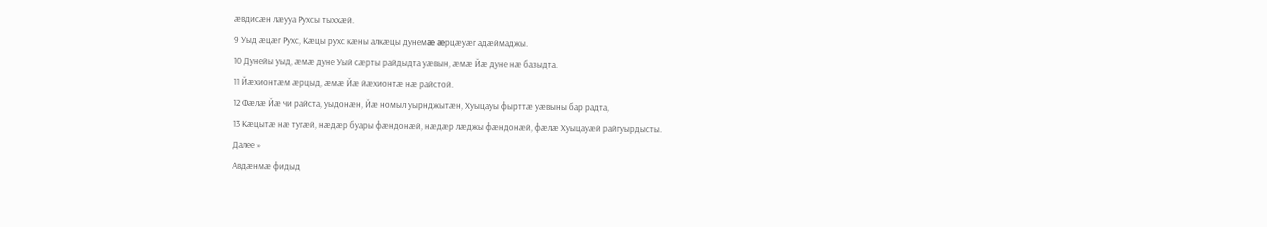æвдисæн лæууа Рухсы тыххæй.
9 Уыд æцæг Рухс, Кæцы рухс кæны алкæцы дунемæ æрцæуæг адæймаджы.
10 Дунейы уыд, æмæ дуне Уый сæрты райдыдта уæвын, æмæ Йæ дуне нæ базыдта.
11 Йæхионтæм æрцыд, æмæ Йæ йæхионтæ нæ райстой.
12 Фæлæ Йæ чи райста, уыдонæн, Йæ номыл уырнджытæн, Хуыцауы фырттæ уæвыны бар радта,
13 Кæцытæ нæ тугæй, нæдæр буары фæндонæй, нæдæр лæджы фæндонæй, фæлæ Хуыцауæй райгуырдысты.
Далее »
Авдæнмæ фидыд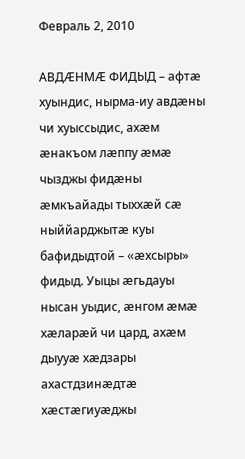Февраль 2, 2010

АВДÆНМÆ ФИДЫД – афтæ хуындис, нырма-иу авдæны чи хуыссыдис, ахæм æнакъом лæппу æмæ чызджы фидæны æмкъайады тыххæй сæ ныййарджытæ куы бафидыдтой – «æхсыры» фидыд. Уыцы æгьдауы нысан уыдис, æнгом æмæ хæларæй чи цард, ахæм дыууæ хæдзары ахастдзинæдтæ хæстæгиуæджы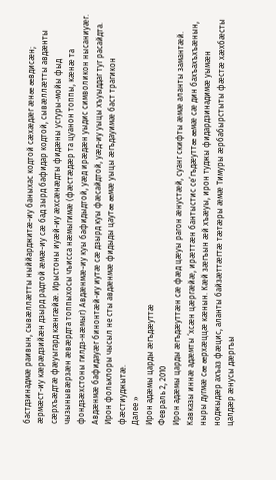бастдзинадмæ раивын, сывæллæтты ныййарджитæ-иу баныхас кодтой сæхæдæг æнæ æвдисæн; æрмæст-иу кæрæдзийæн дзырд радтой æмæ-иу сæ бад зырд бафидар кодтой, сывæллæтты авдæнты сæрхъæдтæ фæуыгард кæнгæйæ. Ирыстоны иуæй-иу æхсæнæдты фидæны усгуры-мойы фыд чызынывæрзæн æвæрдта топпыхосы чъисса нæмыгимæ (фæстæдæр та цуанон топпы, кæнæ та фондзæхстоны гилдз-нæмыг) Авдæнмæ-иу куы бафидыдтой, уæд ирæдæн уыдис символикон нысаниуæг. Авдæнмæ бафидауæг бинонтæй-иу иутæ сæ дзырд куы фæсайдтой, уæд-иу уыцы хъуыддаг туг расайдта. Ирон фольклоры чысыл не сты авдæнмæ фидыды цаутæ æмæ уыцы æгъдауимæ баст трагикон фæстиуджытæ.
Далее »
Ирон адæмы царды æгъдæуттæ
Февраль 2, 2010
Ирон адæмы царды æгъдæуттæн сæ фæд цæуы рагон æнустæй, суанг скифты æмæ аланты замантæй. Кавказы иннæ адæмты ‘хсæн цæргæйæ, ирæттæн бантыстис се’гъдæуттæ æмæ сæ дин бахъахъхъæнын, ныры дугмæ сæ æрхæццæ кæнын. Кæй зæгъын æй хъæуы, ирон туджы фидардзинадимæ уымæн ноджыдæр ахъаз фæцис, аланты байзæттæгтæ тæтæры æмæ Тимуры æрбабырстыты фæстæ хæхбæсты цалдæр æнусы дæргъы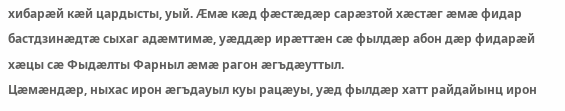хибарæй кæй цардысты, уый. Æмæ кæд фæстæдæр сарæзтой хæстæг æмæ фидар бастдзинæдтæ сыхаг адæмтимæ, уæддæр ирæттæн сæ фылдæр абон дæр фидарæй хæцы сæ Фыдæлты Фарныл æмæ рагон æгъдæуттыл.
Цæмæндæр, ныхас ирон æгъдауыл куы рацæуы, уæд фылдæр хатт райдайынц ирон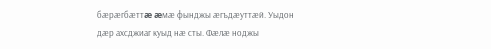бæрæгбæттæ æмæ фынджы æгъдæуттæй. Уыдон дæр ахсджиаг куыд нæ сты. Фæлæ ноджы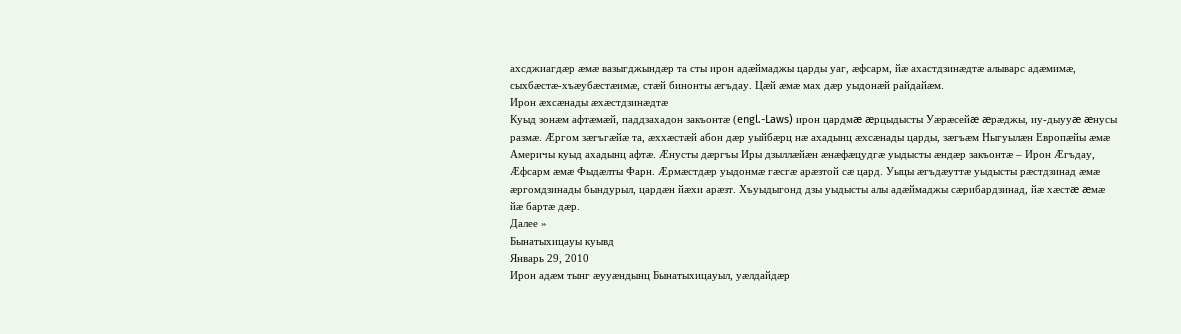ахсджиагдæр æмæ вазыгджындæр та сты ирон адæймаджы царды уаг, æфсарм, йæ ахастдзинæдтæ алыварс адæмимæ, сыхбæстæ-хъæубæстæимæ, стæй бинонты æгъдау. Цæй æмæ мах дæр уыдонæй райдайæм.
Ирон æхсæнады æхæстдзинæдтæ
Куыд зонæм афтæмæй, паддзахадон закъонтæ (engl.-Laws) ирон цардмæ æрцыдысты Уæрæсейæ æрæджы, иу-дыууæ æнусы размæ. Æргом зæгъгæйæ та, æххæстæй абон дæр уыйбæрц нæ ахадынц æхсæнады царды, зæгъæм Ныгуылæн Европæйы æмæ Америчы куыд ахадынц афтæ. Æнусты дæргъы Иры дзыллæйæн æнæфæцудгæ уыдысты æндæр закъонтæ – Ирон Æгъдау, Æфсарм æмæ Фыдæлты Фарн. Æрмæстдæр уыдонмæ гæсгæ арæзтой сæ цард. Уыцы æгъдæуттæ уыдысты рæстдзинад æмæ æргомдзинады бындурыл, цардæн йæхи арæзт. Хъуыдыгонд дзы уыдысты алы адæймаджы сæрибардзинад, йæ хæстæ æмæ йæ бартæ дæр.
Далее »
Бынатыхицауы куывд
Январь 29, 2010
Ирон адæм тынг æууæндынц Бынатыхицауыл, уæлдайдæр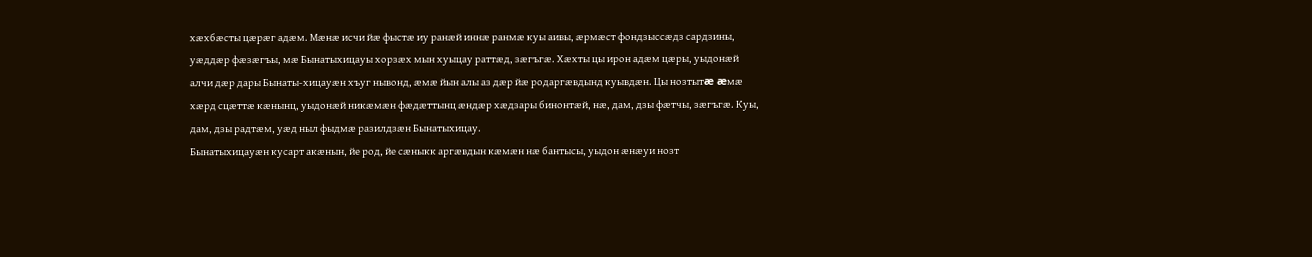хæхбæсты цæрæг адæм. Мæнæ исчи йæ фыстæ иу ранæй иннæ ранмæ куы аивы, æрмæст фондзыссæдз сардзины, уæддæр фæзæгъы, мæ Бынатыхицауы хорзæх мын хуыцау раттæд, зæгъгæ. Хæхты цы ирон адæм цæры, уыдонæй алчи дæр дары Бынаты-хицауæн хъуг нывонд, æмæ йын алы аз дæр йæ родаргæвдынд куывдæн. Цы нозтытæ æмæ хæрд сцæттæ кæнынц, уыдонæй никæмæн фæдæттынц æндæр хæдзары бинонтæй, нæ, дам, дзы фæтчы, зæгъгæ. Куы, дам, дзы радтæм, уæд ныл фыдмæ разилдзæн Бынатыхицау.
Бынатыхицауæн кусарт акæнын, йе род, йе сæныкк аргæвдын кæмæн нæ бантысы, уыдон æнæуи нозт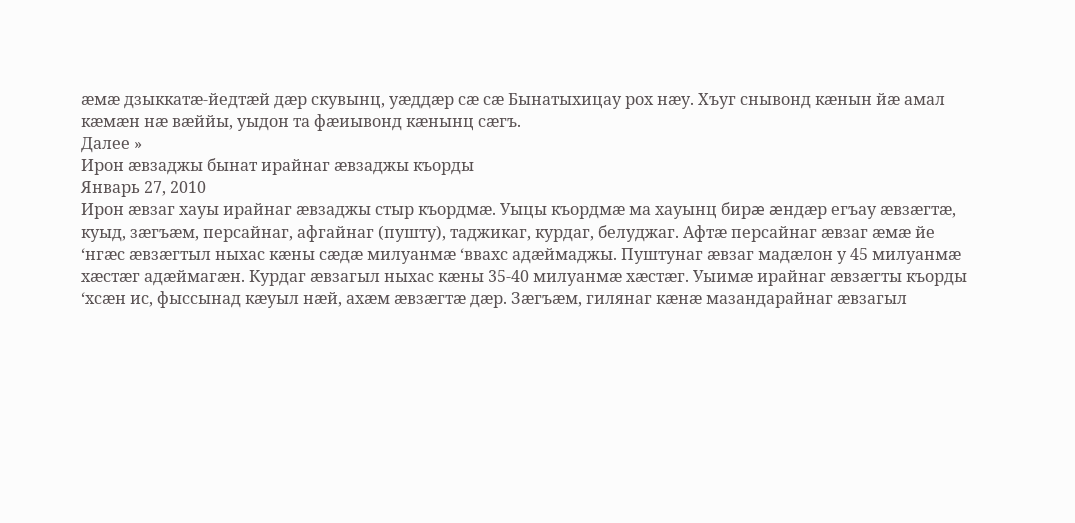æмæ дзыккатæ-йедтæй дæр скувынц, уæддæр сæ сæ Бынатыхицау рох нæу. Хъуг снывонд кæнын йæ амал кæмæн нæ вæййы, уыдон та фæиывонд кæнынц сæгъ.
Далее »
Ирон æвзаджы бынат ирайнаг æвзаджы къорды
Январь 27, 2010
Ирон æвзаг хауы ирайнаг æвзаджы стыр къордмæ. Уыцы къордмæ ма хауынц бирæ æндæр егъау æвзæгтæ, куыд, зæгъæм, персайнаг, афгайнаг (пушту), таджикаг, курдаг, белуджаг. Афтæ персайнаг æвзаг æмæ йе ‘нгæс æвзæгтыл ныхас кæны сæдæ милуанмæ ‘ввахс адæймаджы. Пуштунаг æвзаг мадæлон у 45 милуанмæ хæстæг адæймагæн. Курдаг æвзагыл ныхас кæны 35-40 милуанмæ хæстæг. Уыимæ ирайнаг æвзæгты къорды ‘хсæн ис, фыссынад кæуыл нæй, ахæм æвзæгтæ дæр. Зæгъæм, гилянаг кæнæ мазандарайнаг æвзагыл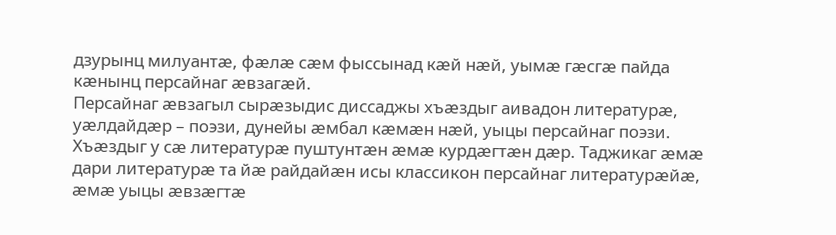дзурынц милуантæ, фæлæ сæм фыссынад кæй нæй, уымæ гæсгæ пайда кæнынц персайнаг æвзагæй.
Персайнаг æвзагыл сырæзыдис диссаджы хъæздыг аивадон литературæ, уæлдайдæр – поэзи, дунейы æмбал кæмæн нæй, уыцы персайнаг поэзи.
Хъæздыг у сæ литературæ пуштунтæн æмæ курдæгтæн дæр. Таджикаг æмæ дари литературæ та йæ райдайæн исы классикон персайнаг литературæйæ, æмæ уыцы æвзæгтæ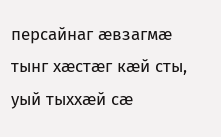персайнаг æвзагмæ тынг хæстæг кæй сты, уый тыххæй сæ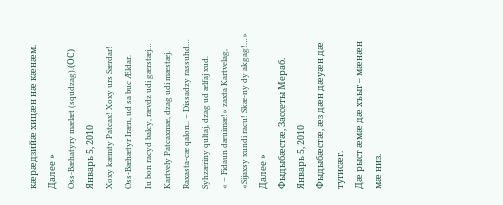кæрæдзийæ хицæн нæ кæнæм.
Далее »
Oss-Bæhatyry mælæt (squdzag).(ОС)
Январь 5, 2010
Xoxy kæmty Patcax! Xoxy urs Særdar!
Oss-Bæhætyr Iræn, ud sa buc Ældar.
Iu bon racyd balcy, rævdz udi gærstæj…
Kartvely Patcaxmæ, dzag udi mæstæj.
Raxasta-cæ qalon.. – Dissadzy rassuhd…
Syhzæriny qultaj, dzag ud ælfaj xud.
« – Fidaun dæuimæ!» zaxta Kartvelag,
«Sijaxsy xundi racu! Skæ-ny dy akgag!…»
Далее »
Фыдыбæстæ, Зассеты Мераб.
Январь 5, 2010
Фыдыбæстæ, æз дæн дæуæн дæ тугисæг.
Дæ рыст æмæ дæ хъыг – мæнæн мæ низ.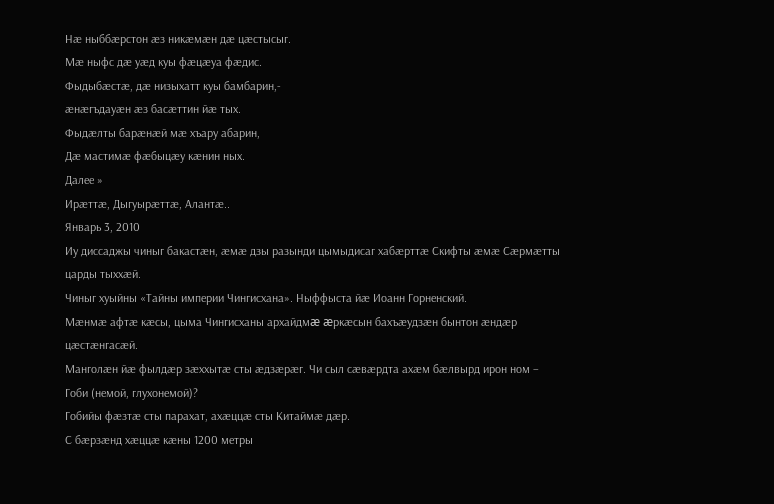Нæ ныббæрстон æз никæмæн дæ цæстысыг.
Мæ ныфс дæ уæд куы фæцæуа фæдис.
Фыдыбæстæ, дæ низыхатт куы бамбарин,-
æнæгъдауæн æз басæттин йæ тых.
Фыдæлты барæнæй мæ хъару абарин,
Дæ мастимæ фæбыцæу кæнин ных.
Далее »
Ирæттæ, Дыгуырæттæ, Алантæ..
Январь 3, 2010
Иу диссаджы чиныг бакастæн, æмæ дзы разынди цымыдисаг хабæрттæ Скифты æмæ Сæрмæтты царды тыххæй.
Чиныг хуыйны «Тайны империи Чингисхана». Ныффыста йæ Иоанн Горненский.
Мæнмæ афтæ кæсы, цыма Чингисханы архайдмæ æркæсын бахъæудзæн бынтон æндæр цæстæнгасæй.
Манголæн йæ фылдæр зæххытæ сты æдзæрæг. Чи сыл сæвæрдта ахæм бæлвырд ирон ном – Гоби (немой, глухонемой)?
Гобийы фæзтæ сты парахат, ахæццæ сты Китаймæ дæр.
С бæрзæнд хæццæ кæны 1200 метры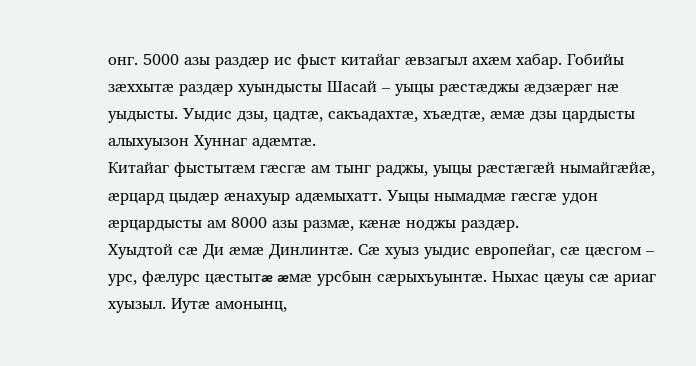онг. 5000 азы раздæр ис фыст китайаг æвзагыл ахæм хабар. Гобийы зæххытæ раздæр хуындысты Шасай – уыцы рæстæджы æдзæрæг нæ уыдысты. Уыдис дзы, цадтæ, сакъадахтæ, хъæдтæ, æмæ дзы цардысты алыхуызон Хуннаг адæмтæ.
Китайаг фыстытæм гæсгæ ам тынг раджы, уыцы рæстæгæй нымайгæйæ, æрцард цыдæр æнахуыр адæмыхатт. Уыцы нымадмæ гæсгæ удон æрцардысты ам 8000 азы размæ, кæнæ ноджы раздæр.
Хуыдтой сæ Ди æмæ Динлинтæ. Сæ хуыз уыдис европейаг, сæ цæсгом – урс, фæлурс цæстытæ æмæ урсбын сæрыхъуынтæ. Ныхас цæуы сæ ариаг хуызыл. Иутæ амонынц,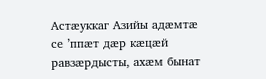Астæуккаг Азийы адæмтæ се ’ппæт дæр кæцæй равзæрдысты, ахæм бынат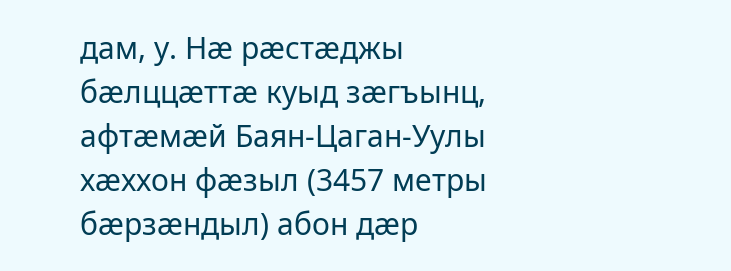дам, у. Нæ рæстæджы бæлццæттæ куыд зæгъынц, афтæмæй Баян-Цаган-Уулы хæххон фæзыл (3457 метры бæрзæндыл) абон дæр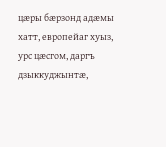цæры бæрзонд адæмы хатт, европейаг хуыз, урс цæсгом, даргъ дзыккуджынтæ,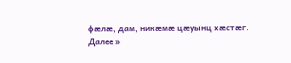фæлæ, дам, никæмæ цæуынц хæстæг.
Далее »